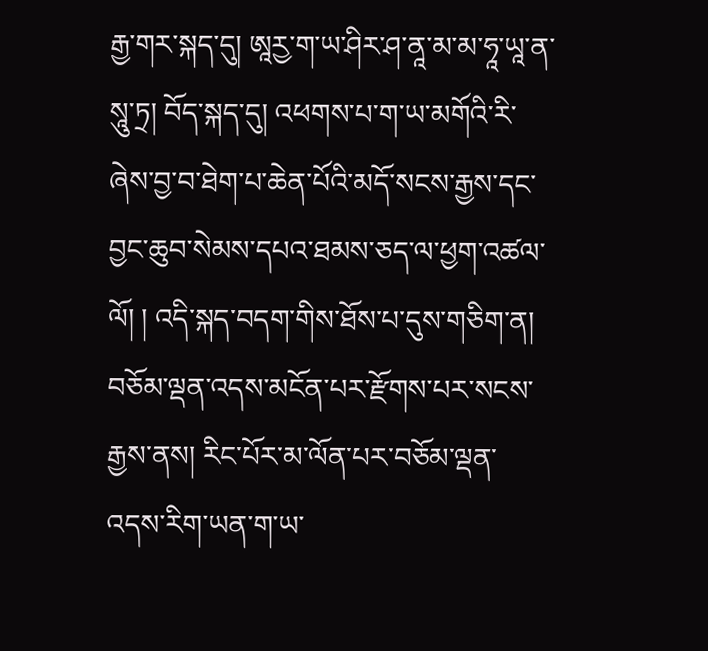རྒྱ་གར་སྐད་དུ། ཨཱརྱ་ག་ཡ་ཤིར་ཤ་ནཱ་མ་མ་ཧཱ་ཡཱ་ན་སཱུ་ཏྲ། བོད་སྐད་དུ། འཕགས་པ་ག་ཡ་མགོའི་རི་ཞེས་བྱ་བ་ཐེག་པ་ཆེན་པོའི་མདོ་སངས་རྒྱས་དང་བྱང་ཆུབ་སེམས་དཔའ་ཐམས་ཅད་ལ་ཕྱག་འཚལ་ལོ། ། འདི་སྐད་བདག་གིས་ཐོས་པ་དུས་གཅིག་ན། བཅོམ་ལྡན་འདས་མངོན་པར་རྫོགས་པར་སངས་རྒྱས་ནས། རིང་པོར་མ་ལོན་པར་བཅོམ་ལྡན་འདས་རིག་ཡན་ག་ཡ་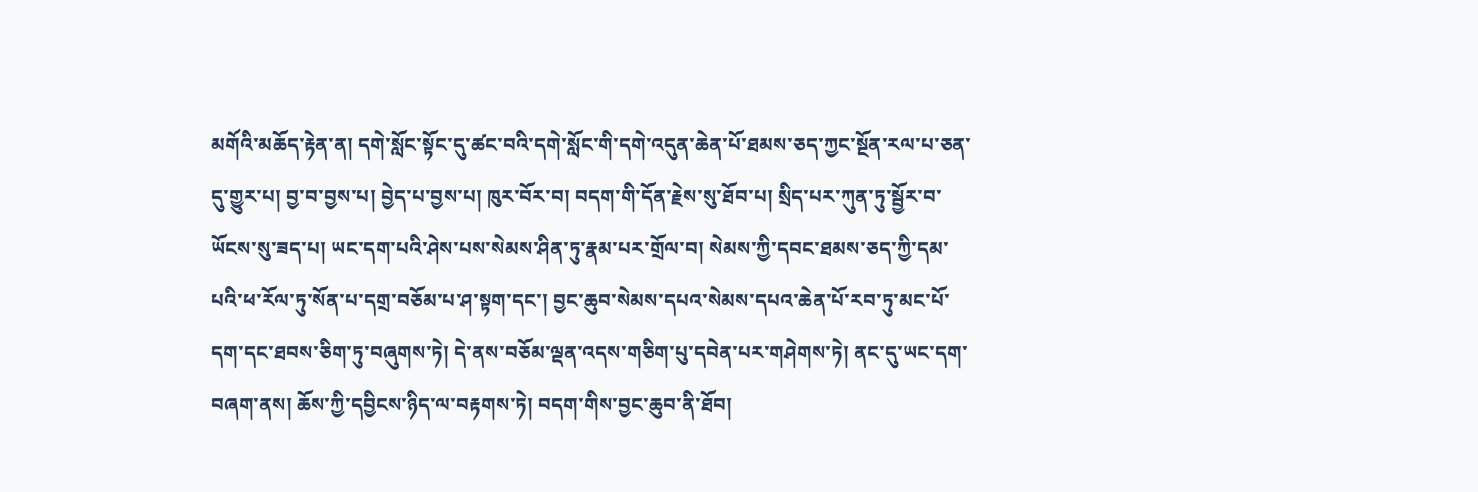མགོའི་མཆོད་རྟེན་ན། དགེ་སློང་སྟོང་དུ་ཚང་བའི་དགེ་སློང་གི་དགེ་འདུན་ཆེན་པོ་ཐམས་ཅད་ཀྱང་སྔོན་རལ་པ་ཅན་དུ་གྱུར་པ། བྱ་བ་བྱས་པ། བྱེད་པ་བྱས་པ། ཁུར་བོར་བ། བདག་གི་དོན་རྗེས་སུ་ཐོབ་པ། སྲིད་པར་ཀུན་ཏུ་སྦྱོར་བ་ཡོངས་སུ་ཟད་པ། ཡང་དག་པའི་ཤེས་པས་སེམས་ཤིན་ཏུ་རྣམ་པར་གྲོལ་བ། སེམས་ཀྱི་དབང་ཐམས་ཅད་ཀྱི་དམ་པའི་ཕ་རོལ་ཏུ་སོན་པ་དགྲ་བཅོམ་པ་ཤ་སྟག་དང་། བྱང་ཆུབ་སེམས་དཔའ་སེམས་དཔའ་ཆེན་པོ་རབ་ཏུ་མང་པོ་དག་དང་ཐབས་ཅིག་ཏུ་བཞུགས་ཏེ། དེ་ནས་བཅོམ་ལྡན་འདས་གཅིག་པུ་དབེན་པར་གཤེགས་ཏེ། ནང་དུ་ཡང་དག་བཞག་ནས། ཆོས་ཀྱི་དབྱིངས་ཉིད་ལ་བརྟགས་ཏེ། བདག་གིས་བྱང་ཆུབ་ནི་ཐོབ།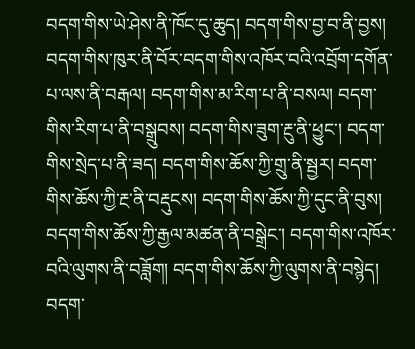བདག་གིས་ཡེ་ཤེས་ནི་ཁོང་དུ་ཆུད། བདག་གིས་བྱ་བ་ནི་བྱས། བདག་གིས་ཁུར་ནི་བོར་བདག་གིས་འཁོར་བའི་འབྲོག་དགོན་པ་ལས་ནི་བརྒལ། བདག་གིས་མ་རིག་པ་ནི་བསལ། བདག་གིས་རིག་པ་ནི་བསྒྲུབས། བདག་གིས་ཟུག་རྔུ་ནི་ཕྱུང་། བདག་གིས་སྲེད་པ་ནི་ཟད། བདག་གིས་ཆོས་ཀྱི་གྲུ་ནི་སྦྱར། བདག་གིས་ཆོས་ཀྱི་རྔ་ནི་བརྡུངས། བདག་གིས་ཆོས་ཀྱི་དུང་ནི་བུས། བདག་གིས་ཆོས་ཀྱི་རྒྱལ་མཚན་ནི་བསྒྲེང་། བདག་གིས་འཁོར་བའི་ལུགས་ནི་བཟློག། བདག་གིས་ཆོས་ཀྱི་ལུགས་ནི་བསྙེད། བདག་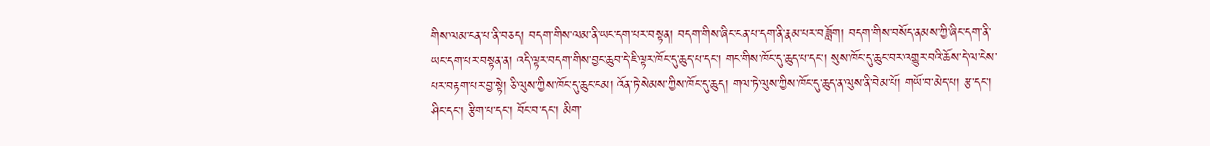གིས་ལམ་ངན་པ་ནི་བཅད། བདག་གིས་ལམ་ནི་ཡང་དག་པར་བསྟན། བདག་གིས་ཞིང་ངན་པ་དག་ནི་རྣམ་པར་བཟློག། བདག་གིས་བསོད་ནམས་ཀྱི་ཞིང་དག་ནི་ཡང་དག་པར་བསྟན་ན། འདི་ལྟར་བདག་གིས་བྱང་ཆུབ་དེ་ཇི་ལྟར་ཁོང་དུ་ཆུད་པ་དང་། གང་གིས་ཁོང་དུ་ཆུད་པ་དང་། སུས་ཁོང་དུ་ཆུང་བར་འགྱུར་བའི་ཆོས་དེ་ལ་ངེས་པར་བརྟག་པར་བྱ་སྟེ། ཅི་ལུས་ཀྱིས་ཁོང་དུ་ཆུང་ངམ། འོན་ཏེ་སེམས་ཀྱིས་ཁོང་དུ་ཆུད། གལ་ཏེ་ལུས་ཀྱིས་ཁོང་དུ་ཆུད་ན་ལུས་ནི་བེམ་པོ། གཡོ་བ་མེད་པ། རྩ་དང་། ཤིང་དང་། རྩིག་པ་དང་། བོང་བ་དང་། མིག་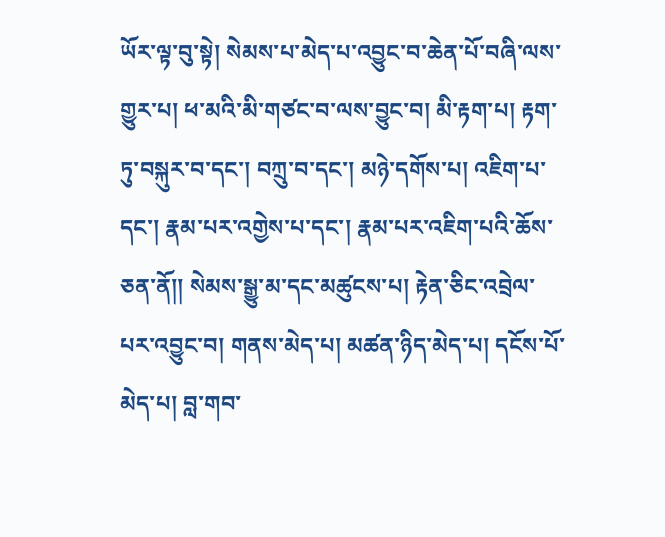ཡོར་ལྟ་བུ་སྟེ། སེམས་པ་མེད་པ་འབྱུང་བ་ཆེན་པོ་བཞི་ལས་གྱུར་པ། ཕ་མའི་མི་གཙང་བ་ལས་བྱུང་བ། མི་རྟག་པ། རྟག་ཏུ་བསྐུར་བ་དང་། བཀྲུ་བ་དང་། མཉེ་དགོས་པ། འཇིག་པ་དང་། རྣམ་པར་འགྱེས་པ་དང་། རྣམ་པར་འཇིག་པའི་ཆོས་ཅན་ནོ།། སེམས་སྒྱུ་མ་དང་མཚུངས་པ། རྟེན་ཅིང་འབྲེལ་པར་འབྱུང་བ། གནས་མེད་པ། མཚན་ཉིད་མེད་པ། དངོས་པོ་མེད་པ། བླ་གབ་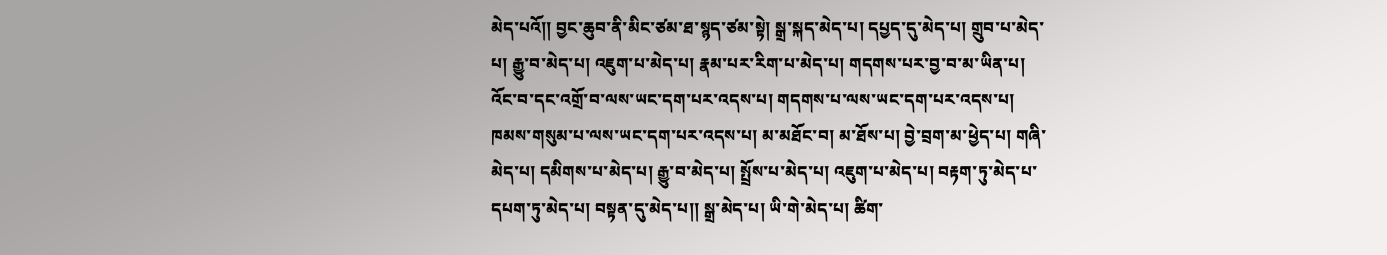མེད་པའོ།། བྱང་ཆུབ་ནི་མིང་ཙམ་ཐ་སྙད་ཙམ་སྟེ། སྒྲ་སྐད་མེད་པ། དཔྱད་དུ་མེད་པ། གྲུབ་པ་མེད་པ། རྒྱུ་བ་མེད་པ། འཇུག་པ་མེད་པ། རྣམ་པར་རིག་པ་མེད་པ། གདགས་པར་བྱ་བ་མ་ཡིན་པ། འོང་བ་དང་འགྲོ་བ་ལས་ཡང་དག་པར་འདས་པ། གདགས་པ་ལས་ཡང་དག་པར་འདས་པ། ཁམས་གསུམ་པ་ལས་ཡང་དག་པར་འདས་པ། མ་མཐོང་བ། མ་ཐོས་པ། བྱེ་བྲག་མ་ཕྱེད་པ། གཞི་མེད་པ། དམིགས་པ་མེད་པ། རྒྱུ་བ་མེད་པ། སྤྲོས་པ་མེད་པ། འཇུག་པ་མེད་པ། བརྟག་ཏུ་མེད་པ་དཔག་ཏུ་མེད་པ། བསྟན་དུ་མེད་པ།། སྒྲ་མེད་པ། ཡི་གེ་མེད་པ། ཚིག་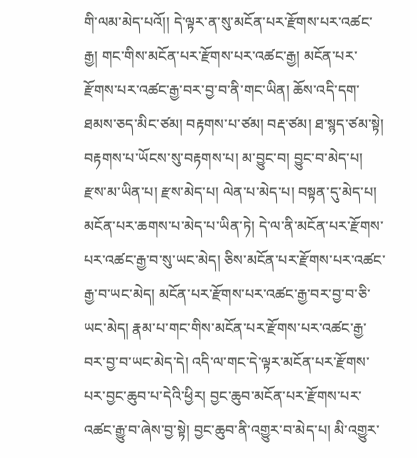གི་ལམ་མེད་པའོ།། དེ་ལྟར་ན་སུ་མངོན་པར་རྫོགས་པར་འཚང་རྒྱ། གང་གིས་མངོན་པར་རྫོགས་པར་འཚང་རྒྱ། མངོན་པར་རྫོགས་པར་འཚང་རྒྱ་བར་བྱ་བ་ནི་གང་ཡིན། ཆོས་འདི་དག་ཐམས་ཅད་མིང་ཙམ། བརྟགས་པ་ཙམ། བརྡ་ཙམ། ཐ་སྙད་ཙམ་སྟེ། བརྟགས་པ་ཡོངས་སུ་བརྟགས་པ། མ་བྱུང་བ། བྱུང་བ་མེད་པ། རྫས་མ་ཡིན་པ། རྫས་མེད་པ། ལེན་པ་མེད་པ། བསྟན་དུ་མེད་པ། མངོན་པར་ཆགས་པ་མེད་པ་ཡིན་ཏེ། དེ་ལ་ནི་མངོན་པར་རྫོགས་པར་འཚང་རྒྱ་བ་སུ་ཡང་མེད། ཅིས་མངོན་པར་རྫོགས་པར་འཚང་རྒྱ་བ་ཡང་མེད། མངོན་པར་རྫོགས་པར་འཚང་རྒྱ་བར་བྱ་བ་ཅི་ཡང་མེད། རྣམ་པ་གང་གིས་མངོན་པར་རྫོགས་པར་འཚང་རྒྱ་བར་བྱ་བ་ཡང་མེད་དེ། འདི་ལ་གང་དེ་ལྟར་མངོན་པར་རྫོགས་པར་བྱང་ཆུབ་པ་དེའི་ཕྱིར། བྱང་ཆུབ་མངོན་པར་རྫོགས་པར་འཚང་རྒྱུ་བ་ཞེས་བྱ་སྟེ། བྱང་ཆུབ་ནི་འགྱུར་བ་མེད་པ། མི་འགྱུར་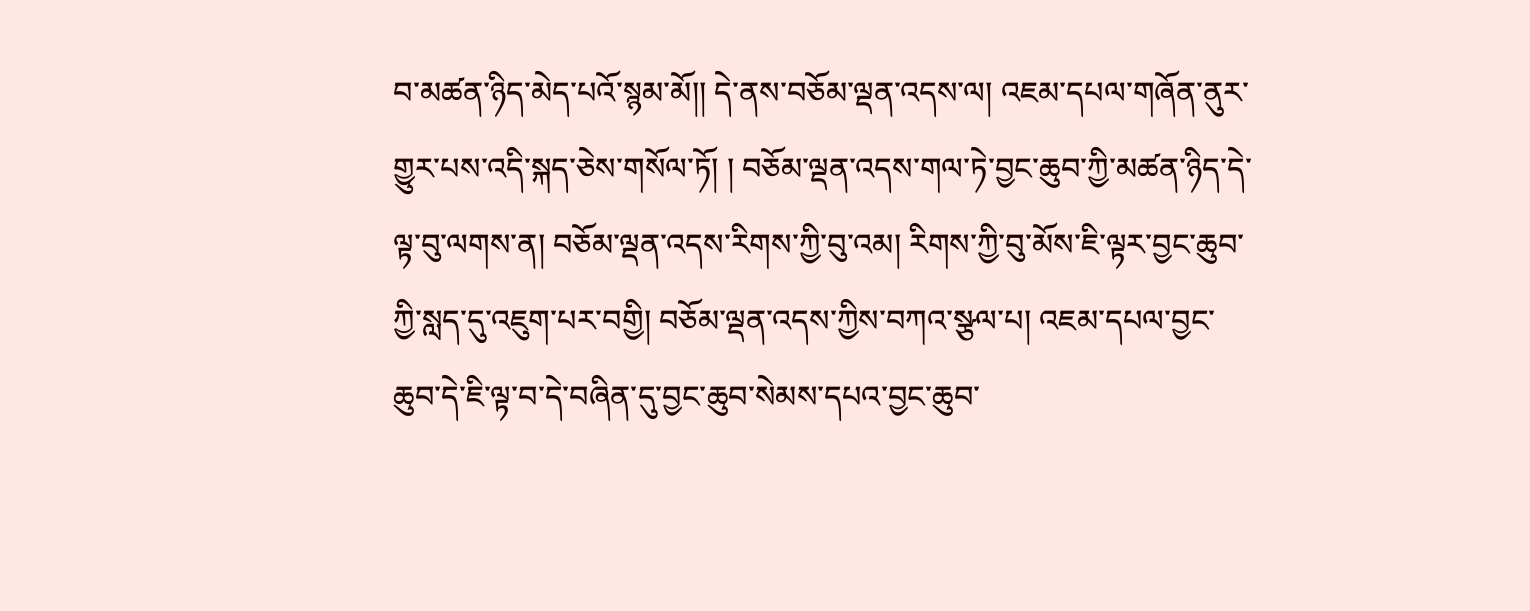བ་མཚན་ཉིད་མེད་པའོ་སྙམ་མོ།། དེ་ནས་བཅོམ་ལྡན་འདས་ལ། འཇམ་དཔལ་གཞོན་ནུར་གྱུར་པས་འདི་སྐད་ཅེས་གསོལ་ཏོ། ། བཅོམ་ལྡན་འདས་གལ་ཏེ་བྱང་ཆུབ་ཀྱི་མཚན་ཉིད་དེ་ལྟ་བུ་ལགས་ན། བཅོམ་ལྡན་འདས་རིགས་ཀྱི་བུ་འམ། རིགས་ཀྱི་བུ་མོས་ཇི་ལྟར་བྱང་ཆུབ་ཀྱི་སླད་དུ་འཇུག་པར་བགྱི། བཅོམ་ལྡན་འདས་ཀྱིས་བཀའ་སྩལ་པ། འཇམ་དཔལ་བྱང་ཆུབ་དེ་ཇི་ལྟ་བ་དེ་བཞིན་དུ་བྱང་ཆུབ་སེམས་དཔའ་བྱང་ཆུབ་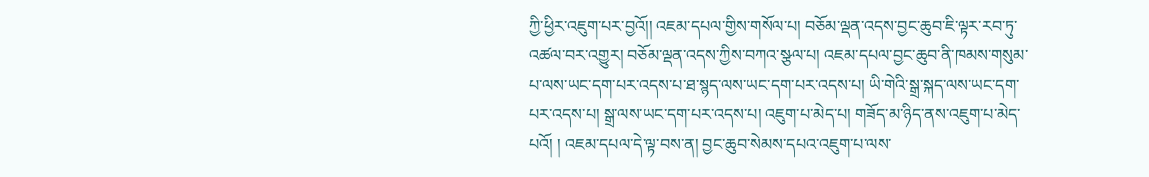ཀྱི་ཕྱིར་འཇུག་པར་བྱའོ།། འཇམ་དཔལ་གྱིས་གསོལ་པ། བཅོམ་ལྡན་འདས་བྱང་ཆུབ་ཇི་ལྟར་རབ་ཏུ་འཚལ་བར་འགྱུར། བཅོམ་ལྡན་འདས་ཀྱིས་བཀའ་སྩལ་པ། འཇམ་དཔལ་བྱང་ཆུབ་ནི་ཁམས་གསུམ་པ་ལས་ཡང་དག་པར་འདས་པ་ཐ་སྙད་ལས་ཡང་དག་པར་འདས་པ། ཡི་གེའི་སྒྲ་སྐད་ལས་ཡང་དག་པར་འདས་པ། སྒྲ་ལས་ཡང་དག་པར་འདས་པ། འཇུག་པ་མེད་པ། གཟོད་མ་ཉིད་ནས་འཇུག་པ་མེད་པའོ། ། འཇམ་དཔལ་དེ་ལྟ་བས་ན། བྱང་ཆུབ་སེམས་དཔའ་འཇུག་པ་ལས་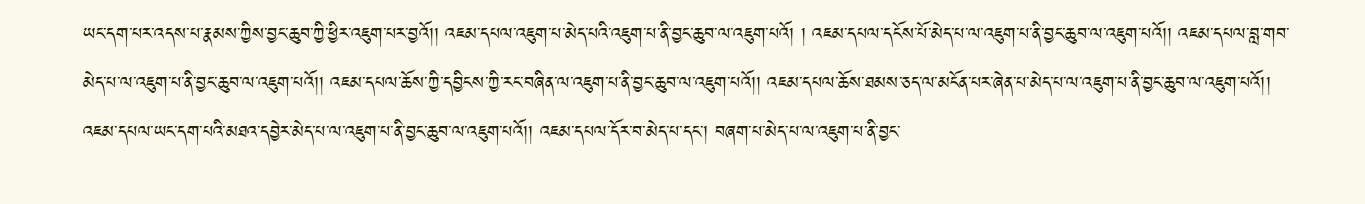ཡང་དག་པར་འདས་པ་རྣམས་ཀྱིས་བྱང་ཆུབ་ཀྱི་ཕྱིར་འཇུག་པར་བྱའོ།། འཇམ་དཔལ་འཇུག་པ་མེད་པའི་འཇུག་པ་ནི་བྱང་ཆུབ་ལ་འཇུག་པའོ། ། འཇམ་དཔལ་དངོས་པོ་མེད་པ་ལ་འཇུག་པ་ནི་བྱང་ཆུབ་ལ་འཇུག་པའོ།། འཇམ་དཔལ་བླ་གབ་མེད་པ་ལ་འཇུག་པ་ནི་བྱང་ཆུབ་ལ་འཇུག་པའོ།། འཇམ་དཔལ་ཆོས་ཀྱི་དབྱིངས་ཀྱི་རང་བཞིན་ལ་འཇུག་པ་ནི་བྱང་ཆུབ་ལ་འཇུག་པའོ།། འཇམ་དཔལ་ཆོས་ཐམས་ཅད་ལ་མངོན་པར་ཞེན་པ་མེད་པ་ལ་འཇུག་པ་ནི་བྱང་ཆུབ་ལ་འཇུག་པའོ།། འཇམ་དཔལ་ཡང་དག་པའི་མཐའ་དབྱེར་མེད་པ་ལ་འཇུག་པ་ནི་བྱང་ཆུབ་ལ་འཇུག་པའོ།། འཇམ་དཔལ་དོར་བ་མེད་པ་དང་། བཞག་པ་མེད་པ་ལ་འཇུག་པ་ནི་བྱང་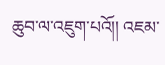ཆུབ་ལ་འཇུག་པའོ།། འཇམ་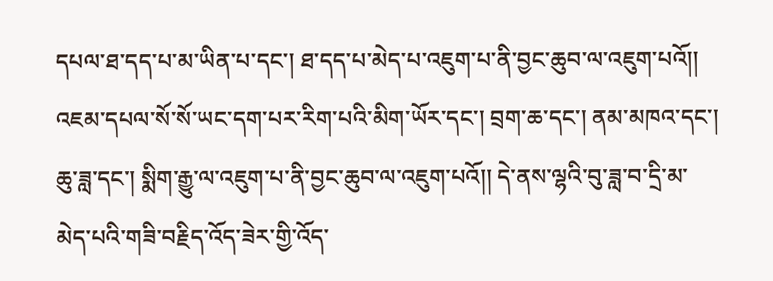དཔལ་ཐ་དད་པ་མ་ཡིན་པ་དང་། ཐ་དད་པ་མེད་པ་འཇུག་པ་ནི་བྱང་ཆུབ་ལ་འཇུག་པའོ།། འཇམ་དཔལ་སོ་སོ་ཡང་དག་པར་རིག་པའི་མིག་ཡོར་དང་། བྲག་ཆ་དང་། ནམ་མཁའ་དང་། ཆུ་ཟླ་དང་། སྨིག་རྒྱུ་ལ་འཇུག་པ་ནི་བྱང་ཆུབ་ལ་འཇུག་པའོ།། དེ་ནས་ལྷའི་བུ་ཟླ་བ་དྲི་མ་མེད་པའི་གཟི་བརྗིད་འོད་ཟེར་གྱི་འོད་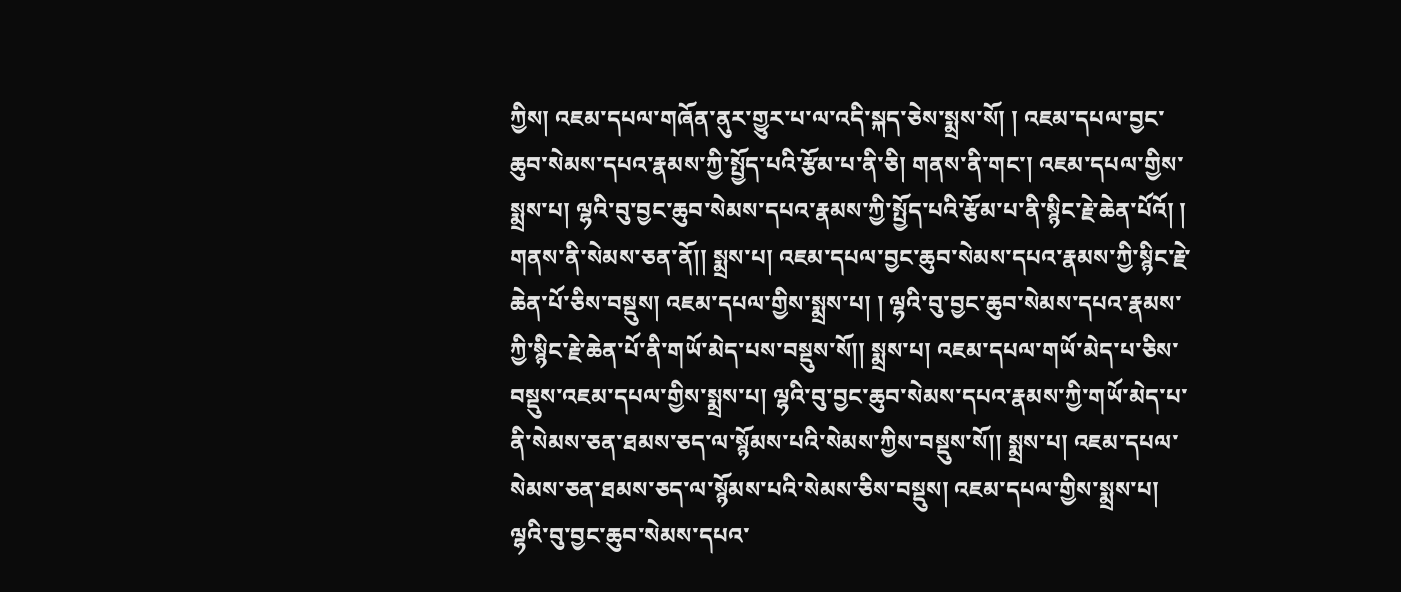ཀྱིས། འཇམ་དཔལ་གཞོན་ནུར་གྱུར་པ་ལ་འདི་སྐད་ཅེས་སྨྲས་སོ། ། འཇམ་དཔལ་བྱང་ཆུབ་སེམས་དཔའ་རྣམས་ཀྱི་སྤྱོད་པའི་རྩོམ་པ་ནི་ཅི། གནས་ནི་གང་། འཇམ་དཔལ་གྱིས་སྨྲས་པ། ལྷའི་བུ་བྱང་ཆུབ་སེམས་དཔའ་རྣམས་ཀྱི་སྤྱོད་པའི་རྩོམ་པ་ནི་སྙིང་རྗེ་ཆེན་པོའོ། ། གནས་ནི་སེམས་ཅན་ནོ།། སྨྲས་པ། འཇམ་དཔལ་བྱང་ཆུབ་སེམས་དཔའ་རྣམས་ཀྱི་སྙིང་རྗེ་ཆེན་པོ་ཅིས་བསྡུས། འཇམ་དཔལ་གྱིས་སྨྲས་པ། ། ལྷའི་བུ་བྱང་ཆུབ་སེམས་དཔའ་རྣམས་ཀྱི་སྙིང་རྗེ་ཆེན་པོ་ནི་གཡོ་མེད་པས་བསྡུས་སོ།། སྨྲས་པ། འཇམ་དཔལ་གཡོ་མེད་པ་ཅིས་བསྡུས་འཇམ་དཔལ་གྱིས་སྨྲས་པ། ལྷའི་བུ་བྱང་ཆུབ་སེམས་དཔའ་རྣམས་ཀྱི་གཡོ་མེད་པ་ནི་སེམས་ཅན་ཐམས་ཅད་ལ་སྙོམས་པའི་སེམས་ཀྱིས་བསྡུས་སོ།། སྨྲས་པ། འཇམ་དཔལ་སེམས་ཅན་ཐམས་ཅད་ལ་སྙོམས་པའི་སེམས་ཅིས་བསྡུས། འཇམ་དཔལ་གྱིས་སྨྲས་པ། ལྷའི་བུ་བྱང་ཆུབ་སེམས་དཔའ་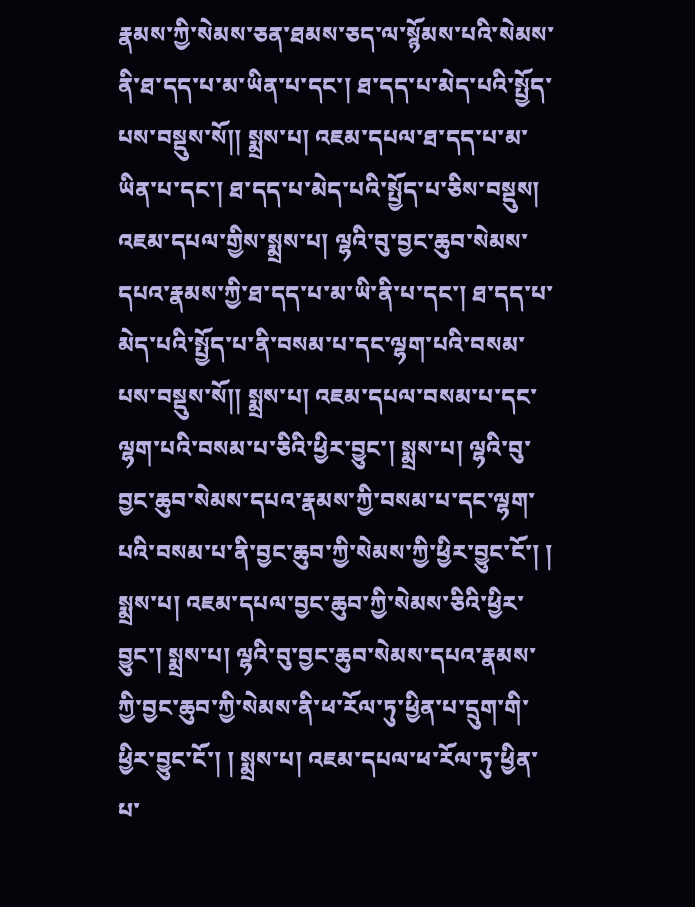རྣམས་ཀྱི་སེམས་ཅན་ཐམས་ཅད་ལ་སྙོམས་པའི་སེམས་ནི་ཐ་དད་པ་མ་ཡིན་པ་དང་། ཐ་དད་པ་མེད་པའི་སྤྱོད་པས་བསྡུས་སོ།། སྨྲས་པ། འཇམ་དཔལ་ཐ་དད་པ་མ་ཡིན་པ་དང་། ཐ་དད་པ་མེད་པའི་སྤྱོད་པ་ཅིས་བསྡུས། འཇམ་དཔལ་གྱིས་སྨྲས་པ། ལྷའི་བུ་བྱང་ཆུབ་སེམས་དཔའ་རྣམས་ཀྱི་ཐ་དད་པ་མ་ཡི་ནི་པ་དང་། ཐ་དད་པ་མེད་པའི་སྤྱོད་པ་ནི་བསམ་པ་དང་ལྷག་པའི་བསམ་པས་བསྡུས་སོ།། སྨྲས་པ། འཇམ་དཔལ་བསམ་པ་དང་ལྷག་པའི་བསམ་པ་ཅིའི་ཕྱིར་བྱུང་། སྨྲས་པ། ལྷའི་བུ་བྱང་ཆུབ་སེམས་དཔའ་རྣམས་ཀྱི་བསམ་པ་དང་ལྷག་པའི་བསམ་པ་ནི་བྱང་ཆུབ་ཀྱི་སེམས་ཀྱི་ཕྱིར་བྱུང་ངོ་། ། སྨྲས་པ། འཇམ་དཔལ་བྱང་ཆུབ་ཀྱི་སེམས་ཅིའི་ཕྱིར་བྱུང་། སྨྲས་པ། ལྷའི་བུ་བྱང་ཆུབ་སེམས་དཔའ་རྣམས་ཀྱི་བྱང་ཆུབ་ཀྱི་སེམས་ནི་ཕ་རོལ་ཏུ་ཕྱིན་པ་དྲུག་གི་ཕྱིར་བྱུང་ངོ་། ། སྨྲས་པ། འཇམ་དཔལ་ཕ་རོལ་ཏུ་ཕྱིན་པ་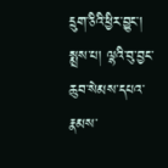དྲུག་ཅིའི་ཕྱིར་བྱུང་། སྨྲས་པ། ལྷའི་བུ་བྱང་ཆུབ་སེམས་དཔའ་རྣམས་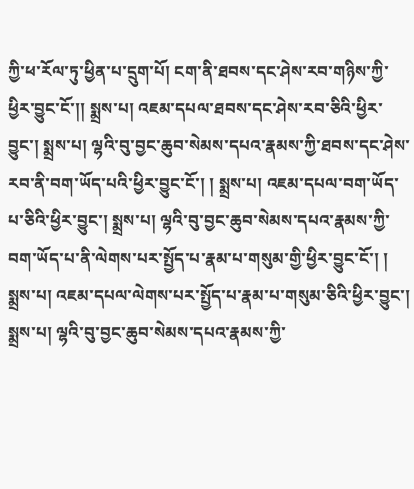ཀྱི་ཕ་རོལ་ཏུ་ཕྱིན་པ་དྲུག་པོ། ངག་ནི་ཐབས་དང་ཤེས་རབ་གཉིས་ཀྱི་ཕྱིར་བྱུང་ངོ་།། སྨྲས་པ། འཇམ་དཔལ་ཐབས་དང་ཤེས་རབ་ཅིའི་ཕྱིར་བྱུང་། སྨྲས་པ། ལྷའི་བུ་བྱང་ཆུབ་སེམས་དཔའ་རྣམས་ཀྱི་ཐབས་དང་ཤེས་རབ་ནི་བག་ཡོད་པའི་ཕྱིར་བྱུང་ངོ་། ། སྨྲས་པ། འཇམ་དཔལ་བག་ཡོད་པ་ཅིའི་ཕྱིར་བྱུང་། སྨྲས་པ། ལྷའི་བུ་བྱང་ཆུབ་སེམས་དཔའ་རྣམས་ཀྱི་བག་ཡོད་པ་ནི་ལེགས་པར་སྤྱོད་པ་རྣམ་པ་གསུམ་གྱི་ཕྱིར་བྱུང་ངོ་། ། སྨྲས་པ། འཇམ་དཔལ་ལེགས་པར་སྤྱོད་པ་རྣམ་པ་གསུམ་ཅིའི་ཕྱིར་བྱུང་། སྨྲས་པ། ལྷའི་བུ་བྱང་ཆུབ་སེམས་དཔའ་རྣམས་ཀྱི་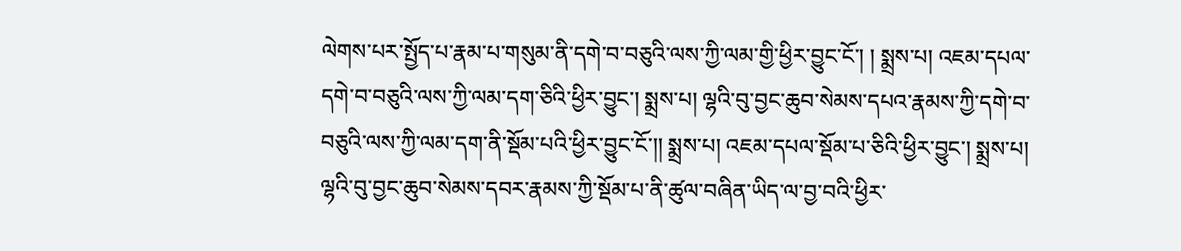ལེགས་པར་སྤྱོད་པ་རྣམ་པ་གསུམ་ནི་དགེ་བ་བཅུའི་ལས་ཀྱི་ལམ་གྱི་ཕྱིར་བྱུང་ངོ་། ། སྨྲས་པ། འཇམ་དཔལ་དགེ་བ་བཅུའི་ལས་ཀྱི་ལམ་དག་ཅིའི་ཕྱིར་བྱུང་། སྨྲས་པ། ལྷའི་བུ་བྱང་ཆུབ་སེམས་དཔའ་རྣམས་ཀྱི་དགེ་བ་བཅུའི་ལས་ཀྱི་ལམ་དག་ནི་སྡོམ་པའི་ཕྱིར་བྱུང་ངོ་།། སྨྲས་པ། འཇམ་དཔལ་སྡོམ་པ་ཅིའི་ཕྱིར་བྱུང་། སྨྲས་པ། ལྷའི་བུ་བྱང་ཆུབ་སེམས་དབར་རྣམས་ཀྱི་སྡོམ་པ་ནི་ཚུལ་བཞིན་ཡིད་ལ་བྱ་བའི་ཕྱིར་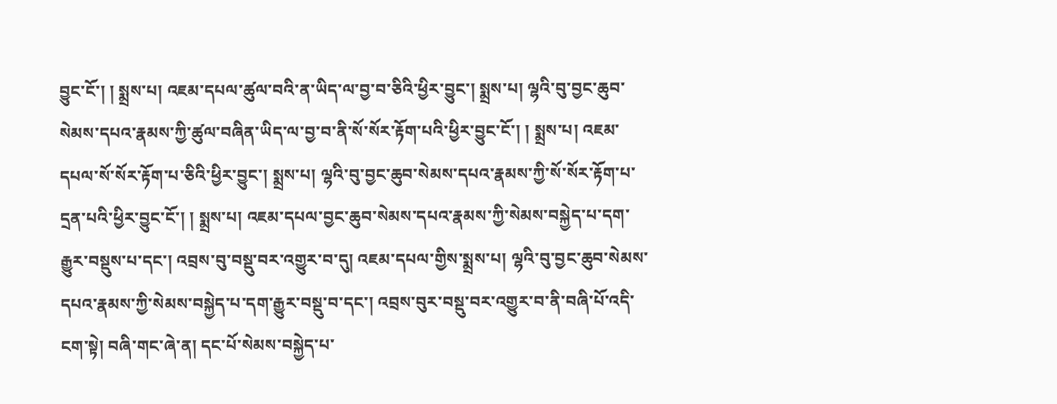བྱུང་ངོ་། ། སྨྲས་པ། འཇམ་དཔལ་ཚུལ་བའི་ན་ཡིད་ལ་བྱ་བ་ཅིའི་ཕྱིར་བྱུང་། སྨྲས་པ། ལྷའི་བུ་བྱང་ཆུབ་སེམས་དཔའ་རྣམས་ཀྱི་ཚུལ་བཞིན་ཡིད་ལ་བྱ་བ་ནི་སོ་སོར་རྟོག་པའི་ཕྱིར་བྱུང་ངོ་། ། སྨྲས་པ། འཇམ་དཔལ་སོ་སོར་རྟོག་པ་ཅིའི་ཕྱིར་བྱུང་། སྨྲས་པ། ལྷའི་བུ་བྱང་ཆུབ་སེམས་དཔའ་རྣམས་ཀྱི་སོ་སོར་རྟོག་པ་དྲན་པའི་ཕྱིར་བྱུང་ངོ་། ། སྨྲས་པ། འཇམ་དཔལ་བྱང་ཆུབ་སེམས་དཔའ་རྣམས་ཀྱི་སེམས་བསྐྱེད་པ་དག་རྒྱུར་བསྡུས་པ་དང་། འབྲས་བུ་བསྡུ་བར་འགྱུར་བ་དུ། འཇམ་དཔལ་གྱིས་སྨྲས་པ། ལྷའི་བུ་བྱང་ཆུབ་སེམས་དཔའ་རྣམས་ཀྱི་སེམས་བསྐྱེད་པ་དག་རྒྱུར་བསྡུ་བ་དང་། འབྲས་བུར་བསྡུ་བར་འགྱུར་བ་ནི་བཞི་པོ་འདི་ངག་སྟེ། བཞི་གང་ཞེ་ན། དང་པོ་སེམས་བསྐྱེད་པ་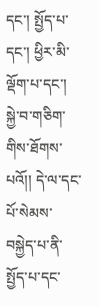དང་། སྤྱོད་པ་དང་། ཕྱིར་མི་ལྡོག་པ་དང་། སྐྱེ་བ་གཅིག་གིས་ཐོགས་པའོ།། དེ་ལ་དང་པོ་སེམས་བསྐྱེད་པ་ནི་སྤྱོད་པ་དང་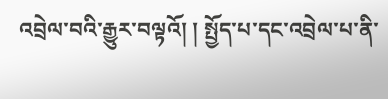འབྲེལ་བའི་རྒྱུར་བལྟའོ། ། སྤྱོད་པ་དང་འབྲེལ་པ་ནི་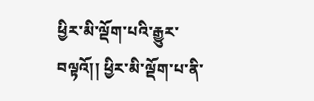ཕྱིར་མི་ལྡོག་པའི་རྒྱུར་བལྟའོ།། ཕྱིར་མི་ལྡོག་པ་ནི་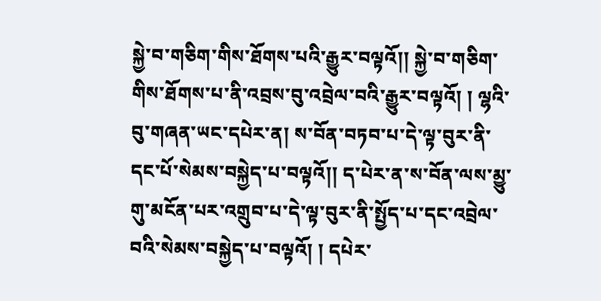སྐྱེ་བ་གཅིག་གིས་ཐོགས་པའི་རྒྱུར་བལྟའོ།། སྐྱེ་བ་གཅིག་གིས་ཐོགས་པ་ནི་འབྲས་བུ་འབྲེལ་བའི་རྒྱུར་བལྟའོ། ། ལྷའི་བུ་གཞན་ཡང་དཔེར་ན། ས་བོན་བཏབ་པ་དེ་ལྟ་བུར་ནི་དང་པོ་སེམས་བསྐྱེད་པ་བལྟའོ།། ད་པེར་ན་ས་བོན་ལས་མྱུ་གུ་མངོན་པར་འགྲུབ་པ་དེ་ལྟ་བུར་ནི་སྤྱོད་པ་དང་འབྲེལ་བའི་སེམས་བསྐྱེད་པ་བལྟའོ། ། དཔེར་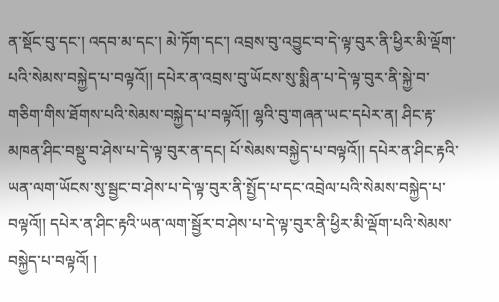ན་སྡོང་བུ་དང་། འདབ་མ་དང་། མེ་ཏོག་དང་། འབྲས་བུ་འབྱུང་བ་དེ་ལྟ་བུར་ནི་ཕྱིར་མི་ལྡོག་པའི་སེམས་བསྐྱེད་པ་བལྟའོ།། དཔེར་ན་འབྲས་བུ་ཡོངས་སུ་སྨིན་པ་དེ་ལྟ་བུར་ནི་སྐྱེ་བ་གཅིག་གིས་ཐོགས་པའི་སེམས་བསྐྱེད་པ་བལྟའོ།། ལྷའི་བུ་གཞན་ཡང་དཔེར་ན། ཤིང་རྟ་མཁན་ཤིང་བསྡུ་བ་ཤེས་པ་དེ་ལྟ་བུར་ན་དང། པོ་སེམས་བསྐྱེད་པ་བལྟའོ།། དཔེར་ན་ཤིང་རྟའི་ཡན་ལག་ཡོངས་སུ་སྦྱང་བ་ཤེས་པ་དེ་ལྟ་བུར་ནི་སྤྱོད་པ་དང་འབྲེལ་པའི་སེམས་བསྐྱེད་པ་བལྟའོ།། དཔེར་ན་ཤིང་རྟའི་ཡན་ལག་སྦྱོར་བ་ཤེས་པ་དེ་ལྟ་བུར་ནི་ཕྱིར་མི་ལྡོག་པའི་སེམས་བསྐྱེད་པ་བལྟའོ། །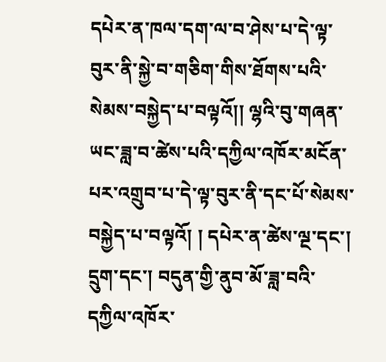དཔེར་ན་ཁལ་དག་ལ་བ་ཤེས་པ་དེ་ལྟ་བུར་ནི་སྐྱེ་བ་གཅིག་གིས་ཐོགས་པའི་སེམས་བསྐྱེད་པ་བལྟའོ།། ལྷའི་བུ་གཞན་ཡང་ཟླ་བ་ཚེས་པའི་དཀྱིལ་འཁོར་མངོན་པར་འགྲུབ་པ་དེ་ལྟ་བུར་ནི་དང་པོ་སེམས་བསྐྱེད་པ་བལྟའོ། ། དཔེར་ན་ཚེས་ལྔ་དང་། དྲུག་དང་། བདུན་གྱི་ནུབ་མོ་ཟླ་བའི་དཀྱིལ་འཁོར་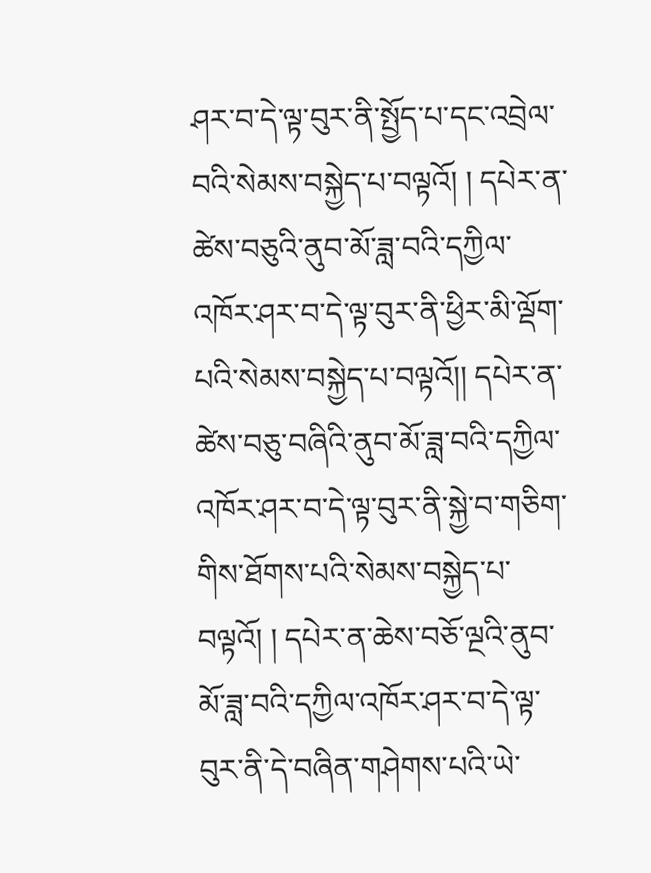ཤར་བ་དེ་ལྟ་བུར་ནི་སྤྱོད་པ་དང་འབྲེལ་བའི་སེམས་བསྐྱེད་པ་བལྟའོ། ། དཔེར་ན་ཚེས་བཅུའི་ནུབ་མོ་ཟླ་བའི་དཀྱིལ་འཁོར་ཤར་བ་དེ་ལྟ་བུར་ནི་ཕྱིར་མི་ལྡོག་པའི་སེམས་བསྐྱེད་པ་བལྟའོ།། དཔེར་ན་ཚེས་བཅུ་བཞིའི་ནུབ་མོ་ཟླ་བའི་དཀྱིལ་འཁོར་ཤར་བ་དེ་ལྟ་བུར་ནི་སྐྱེ་བ་གཅིག་གིས་ཐོགས་པའི་སེམས་བསྐྱེད་པ་བལྟའོ། ། དཔེར་ན་ཆེས་བཅོ་ལྔའི་ནུབ་མོ་ཟླ་བའི་དཀྱིལ་འཁོར་ཤར་བ་དེ་ལྟ་བུར་ནི་དེ་བཞིན་གཤེགས་པའི་ཡེ་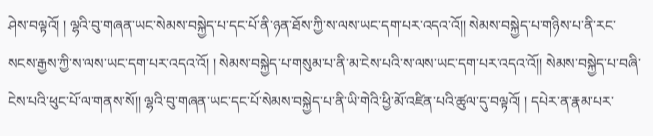ཤེས་བལྟའོ། ། ལྷའི་བུ་གཞན་ཡང་སེམས་བསྐྱེད་པ་དང་པོ་ནི་ཉན་ཐོས་ཀྱི་ས་ལས་ཡང་དག་པར་འདའ་འོ།། སེམས་བསྐྱེད་པ་གཉིས་པ་ནི་རང་སངས་རྒྱས་ཀྱི་ས་ལས་ཡང་དག་པར་འདའ་འོ། ། སེམས་བསྐྱེད་པ་གསུམ་པ་ནི་མ་ངེས་པའི་ས་ལས་ཡང་དག་པར་འདའ་འོ།། སེམས་བསྐྱེད་པ་བཞི་ངེས་པའི་ཕུང་པོ་ལ་གནས་སོ།། ལྷའི་བུ་གཞན་ཡང་དང་པོ་སེམས་བསྐྱེད་པ་ནི་ཡི་གེའི་ཕྱི་མོ་འཛིན་པའི་ཚུལ་དུ་བལྟའོ། ། དཔེར་ན་རྣམ་པར་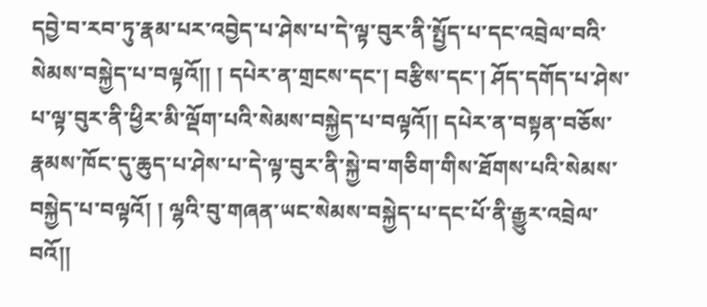དབྱེ་བ་རབ་ཏུ་རྣམ་པར་འབྱེད་པ་ཤེས་པ་དེ་ལྟ་བུར་ནི་སྤྱོད་པ་དང་འབྲེལ་བའི་སེམས་བསྐྱེད་པ་བལྟའོ།། ། དཔེར་ན་གྲངས་དང་། བརྩིས་དང་། ཤོད་དགོད་པ་ཤེས་པ་ལྟ་བུར་ནི་ཕྱིར་མི་ལྡོག་པའི་སེམས་བསྐྱེད་པ་བལྟའོ།། དཔེར་ན་བསྟན་བཅོས་རྣམས་ཁོང་དུ་ཆུད་པ་ཤེས་པ་དེ་ལྟ་བུར་ནི་སྐྱེ་བ་གཅིག་གིས་ཐོགས་པའི་སེམས་བསྐྱེད་པ་བལྟའོ། ། ལྷའི་བུ་གཞན་ཡང་སེམས་བསྐྱེད་པ་དང་པོ་ནི་རྒྱུར་འབྲེལ་བའོ།།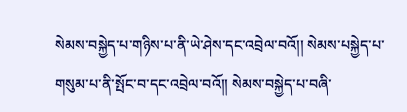སེམས་བསྐྱེད་པ་གཉིས་པ་ནི་ཡེ་ཤེས་དང་འབྲེལ་བའོ།། སེམས་པསྐྱེད་པ་གསུམ་པ་ནི་སྤོང་བ་དང་འབྲེལ་བའོ།། སེམས་བསྐྱེད་པ་བཞི་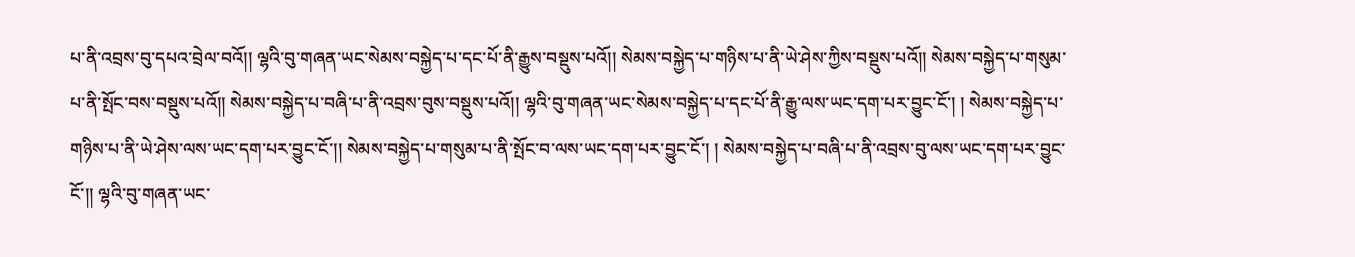པ་ནི་འབྲས་བུ་དཔའ་བྲེལ་བའོ།། ལྷའི་བུ་གཞན་ཡང་སེམས་བསྐྱེད་པ་དང་པོ་ནི་རྒྱུས་བསྡུས་པའོ།། སེམས་བསྐྱེད་པ་གཉིས་པ་ནི་ཡེ་ཤེས་ཀྱིས་བསྡུས་པའོ།། སེམས་བསྐྱེད་པ་གསུམ་པ་ནི་སྤོང་བས་བསྡུས་པའོ།། སེམས་བསྐྱེད་པ་བཞི་པ་ནི་འབྲས་བུས་བསྡུས་པའོ།། ལྷའི་བུ་གཞན་ཡང་སེམས་བསྐྱེད་པ་དང་པོ་ནི་རྒྱུ་ལས་ཡང་དག་པར་བྱུང་ངོ་། ། སེམས་བསྐྱེད་པ་གཉིས་པ་ནི་ཡེ་ཤེས་ལས་ཡང་དག་པར་བྱུང་ངོ་།། སེམས་བསྐྱེད་པ་གསུམ་པ་ནི་སྤོང་བ་ལས་ཡང་དག་པར་བྱུང་ངོ་། ། སེམས་བསྐྱེད་པ་བཞི་པ་ནི་འབྲས་བུ་ལས་ཡང་དག་པར་བྱུང་ངོ་།། ལྷའི་བུ་གཞན་ཡང་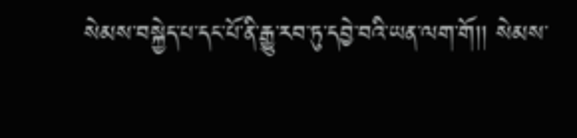སེམས་བསྐྱེད་པ་དང་པོ་ནི་རྒྱུ་རབ་ཏུ་དབྱེ་བའི་ཡན་ལག་གོ།། སེམས་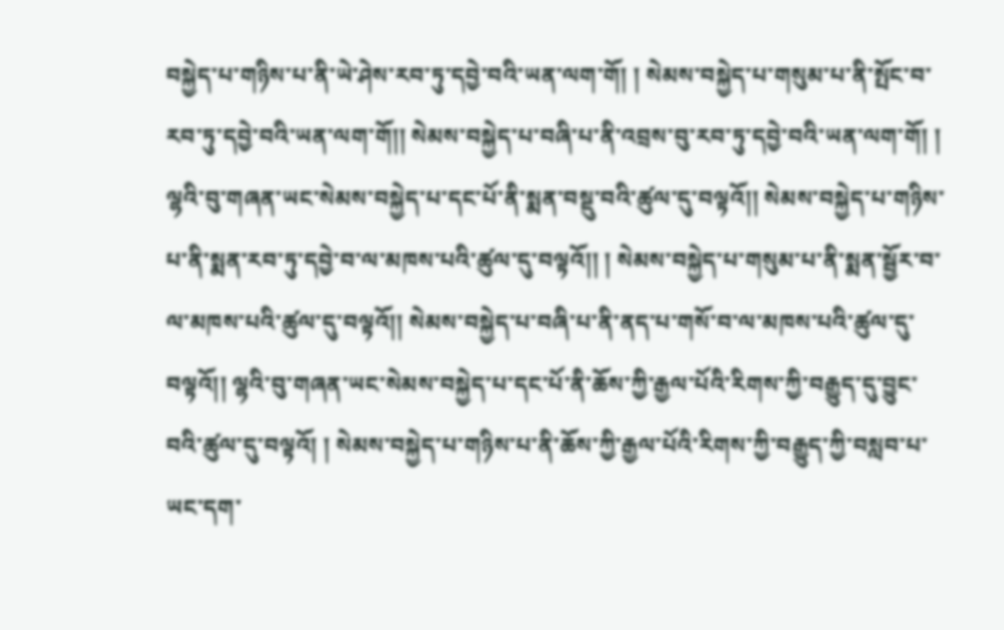བསྐྱེད་པ་གཉིས་པ་ནི་ཡེ་ཤེས་རབ་ཏུ་དབྱེ་བའི་ཡན་ལག་གོ། ། སེམས་བསྐྱེད་པ་གསུམ་པ་ནི་སྤོང་བ་རབ་ཏུ་དབྱེ་བའི་ཡན་ལག་གོ།། སེམས་བསྐྱེད་པ་བཞི་པ་ནི་འབྲས་བུ་རབ་ཏུ་དབྱེ་བའི་ཡན་ལག་གོ། ། ལྷའི་བུ་གཞན་ཡང་སེམས་བསྐྱེད་པ་དང་པོ་ནི་སྨན་བསྡུ་བའི་ཚུལ་དུ་བལྟའོ།། སེམས་བསྐྱེད་པ་གཉིས་པ་ནི་སྨན་རབ་ཏུ་དབྱེ་བ་ལ་མཁས་པའི་ཚུལ་དུ་བལྟའོ།། ། སེམས་བསྐྱེད་པ་གསུམ་པ་ནི་སྨན་སྦྱོར་བ་ལ་མཁས་པའི་ཚུལ་དུ་བལྟའོ།། སེམས་བསྐྱེད་པ་བཞི་པ་ནི་ནད་པ་གསོ་བ་ལ་མཁས་པའི་ཚུལ་དུ་བལྟའོ།། ལྷའི་བུ་གཞན་ཡང་སེམས་བསྐྱེད་པ་དང་པོ་ནི་ཆོས་ཀྱི་རྒྱལ་པོའི་རིགས་ཀྱི་བརྒྱུད་དུ་བྱུང་བའི་ཚུལ་དུ་བལྟའོ། ། སེམས་བསྐྱེད་པ་གཉིས་པ་ནི་ཆོས་ཀྱི་རྒྱལ་པོའི་རིགས་ཀྱི་བརྒྱུད་ཀྱི་བསླབ་པ་ཡང་དག་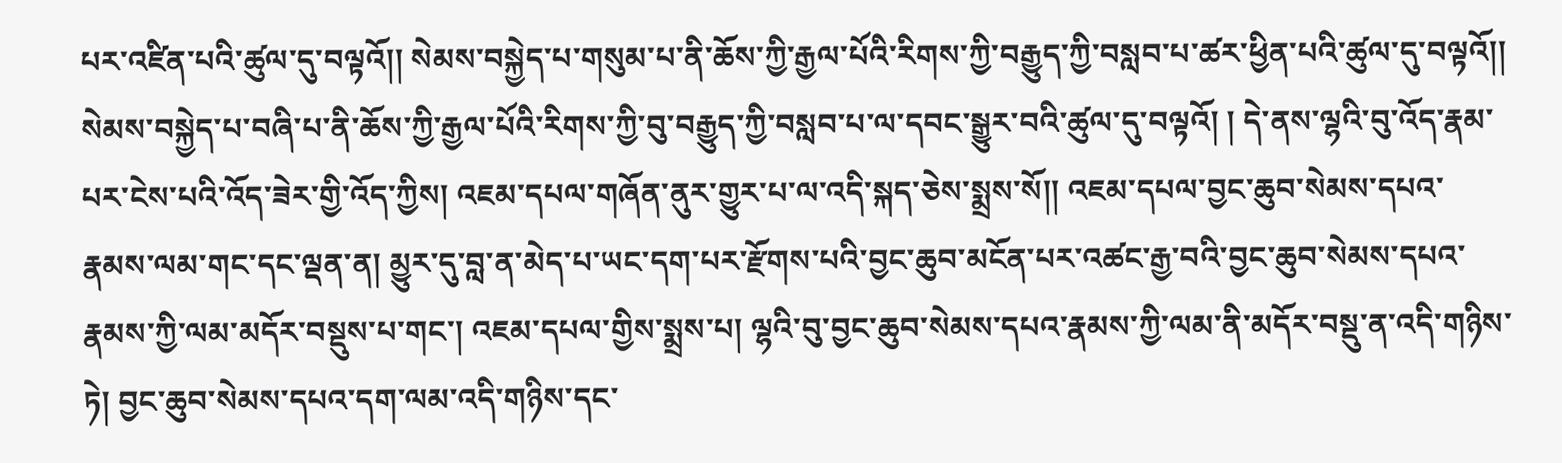པར་འཛིན་པའི་ཚུལ་དུ་བལྟའོ།། སེམས་བསྐྱེད་པ་གསུམ་པ་ནི་ཆོས་ཀྱི་རྒྱལ་པོའི་རིགས་ཀྱི་བརྒྱུད་ཀྱི་བསླབ་པ་ཚར་ཕྱིན་པའི་ཚུལ་དུ་བལྟའོ།། སེམས་བསྐྱེད་པ་བཞི་པ་ནི་ཆོས་ཀྱི་རྒྱལ་པོའི་རིགས་ཀྱི་བུ་བརྒྱུད་ཀྱི་བསླབ་པ་ལ་དབང་སྒྱུར་བའི་ཚུལ་དུ་བལྟའོ། ། དེ་ནས་ལྷའི་བུ་འོད་རྣམ་པར་ངེས་པའི་འོད་ཟེར་གྱི་འོད་ཀྱིས། འཇམ་དཔལ་གཞོན་ནུར་གྱུར་པ་ལ་འདི་སྐད་ཅེས་སྨྲས་སོ།། འཇམ་དཔལ་བྱང་ཆུབ་སེམས་དཔའ་རྣམས་ལམ་གང་དང་ལྡན་ན། མྱུར་དུ་བླ་ན་མེད་པ་ཡང་དག་པར་རྫོགས་པའི་བྱང་ཆུབ་མངོན་པར་འཚང་རྒྱ་བའི་བྱང་ཆུབ་སེམས་དཔའ་རྣམས་ཀྱི་ལམ་མདོར་བསྡུས་པ་གང་། འཇམ་དཔལ་གྱིས་སྨྲས་པ། ལྷའི་བུ་བྱང་ཆུབ་སེམས་དཔའ་རྣམས་ཀྱི་ལམ་ནི་མདོར་བསྡུ་ན་འདི་གཉིས་ཏེ། བྱང་ཆུབ་སེམས་དཔའ་དག་ལམ་འདི་གཉིས་དང་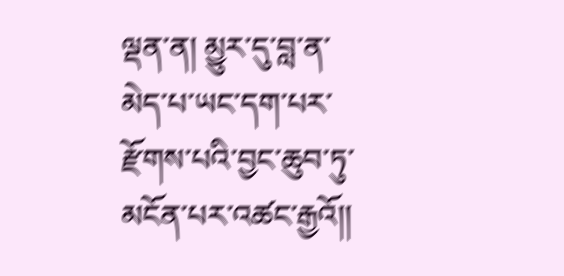ལྡན་ན། མྱུར་དུ་བླ་ན་མེད་པ་ཡང་དག་པར་རྫོགས་པའི་བྱང་ཆུབ་ཏུ་མངོན་པར་འཚང་རྒྱའོ།།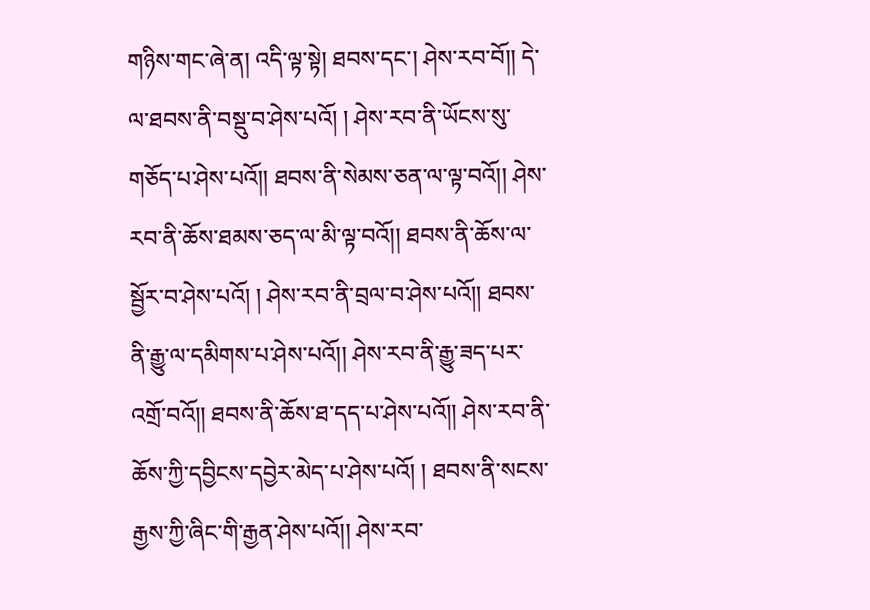གཉིས་གང་ཞེ་ན། འདི་ལྟ་སྟེ། ཐབས་དང་། ཤེས་རབ་བོ།། དེ་ལ་ཐབས་ནི་བསྡུ་བ་ཤེས་པའོ། ། ཤེས་རབ་ནི་ཡོངས་སུ་གཅོད་པ་ཤེས་པའོ།། ཐབས་ནི་སེམས་ཅན་ལ་ལྟ་བའོ།། ཤེས་རབ་ནི་ཆོས་ཐམས་ཅད་ལ་མི་ལྟ་བའོ།། ཐབས་ནི་ཆོས་ལ་སྦྱོར་བ་ཤེས་པའོ། ། ཤེས་རབ་ནི་བྲལ་བ་ཤེས་པའོ།། ཐབས་ནི་རྒྱུ་ལ་དམིགས་པ་ཤེས་པའོ།། ཤེས་རབ་ནི་རྒྱུ་ཟད་པར་འགྲོ་བའོ།། ཐབས་ནི་ཆོས་ཐ་དད་པ་ཤེས་པའོ།། ཤེས་རབ་ནི་ཆོས་ཀྱི་དབྱིངས་དབྱེར་མེད་པ་ཤེས་པའོ། ། ཐབས་ནི་སངས་རྒྱས་ཀྱི་ཞིང་གི་རྒྱན་ཤེས་པའོ།། ཤེས་རབ་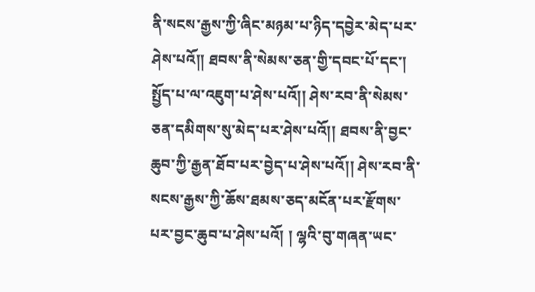ནི་སངས་རྒྱས་ཀྱི་ཞིང་མཉམ་པ་ཉིད་དབྱེར་མེད་པར་ཤེས་པའོ།། ཐབས་ནི་སེམས་ཅན་གྱི་དབང་པོ་དང་། སྤྱོད་པ་ལ་འཇུག་པ་ཤེས་པའོ།། ཤེས་རབ་ནི་སེམས་ཅན་དམིགས་སུ་མེད་པར་ཤེས་པའོ།། ཐབས་ནི་བྱང་ཆུབ་ཀྱི་རྒྱན་ཐོབ་པར་བྱེད་པ་ཤེས་པའོ།། ཤེས་རབ་ནི་སངས་རྒྱས་ཀྱི་ཆོས་ཐམས་ཅད་མངོན་པར་རྫོགས་པར་བྱང་ཆུབ་པ་ཤེས་པའོ། ། ལྷའི་བུ་གཞན་ཡང་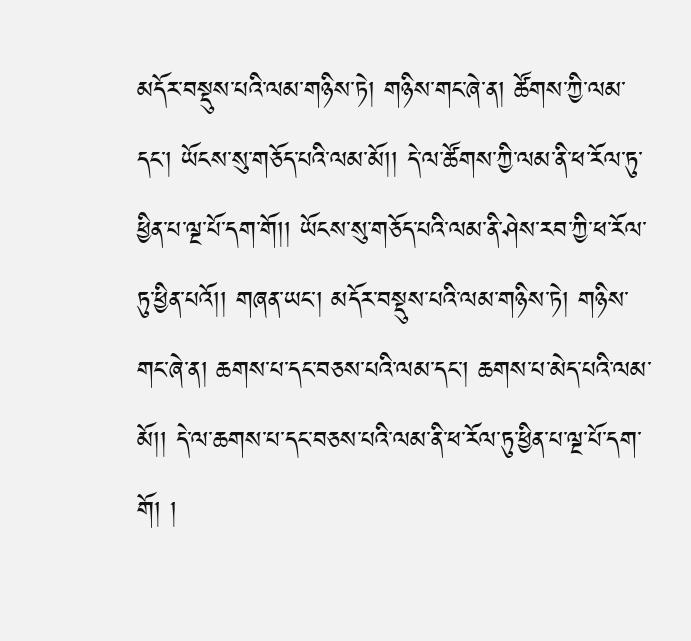མདོར་བསྡུས་པའི་ལམ་གཉིས་ཏེ། གཉིས་གང་ཞེ་ན། ཚོགས་ཀྱི་ལམ་དང་། ཡོངས་སུ་གཅོད་པའི་ལམ་མོ།། དེ་ལ་ཚོགས་ཀྱི་ལམ་ནི་ཕ་རོལ་ཏུ་ཕྱིན་པ་ལྔ་པོ་དག་གོ།། ཡོངས་སུ་གཅོད་པའི་ལམ་ནི་ཤེས་རབ་ཀྱི་ཕ་རོལ་ཏུ་ཕྱིན་པའོ།། གཞན་ཡང་། མདོར་བསྡུས་པའི་ལམ་གཉིས་ཏེ། གཉིས་གང་ཞེ་ན། ཆགས་པ་དང་བཅས་པའི་ལམ་དང་། ཆགས་པ་མེད་པའི་ལམ་མོ།། དེ་ལ་ཆགས་པ་དང་བཅས་པའི་ལམ་ནི་ཕ་རོལ་ཏུ་ཕྱིན་པ་ལྔ་པོ་དག་གོ། །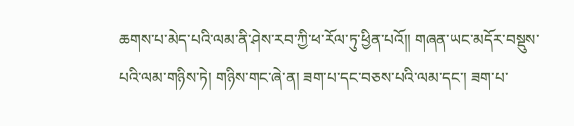ཆགས་པ་མེད་པའི་ལམ་ནི་ཤེས་རབ་ཀྱི་ཕ་རོལ་ཏུ་ཕྱིན་པའོ།། གཞན་ཡང་མདོར་བསྡུས་པའི་ལམ་གཉིས་ཏེ། གཉིས་གང་ཞེ་ན། ཟག་པ་དང་བཅས་པའི་ལམ་དང་། ཟག་པ་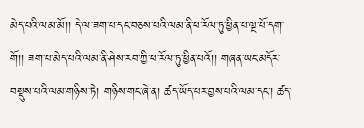མེད་པའི་ལམ་མོ།། དེ་ལ་ཟག་པ་དང་བཅས་པའི་ལམ་ནི་ཕ་རོལ་ཏུ་ཕྱིན་པ་ལྔ་པོ་དག་གོ།། ཟག་པ་མེད་པའི་ལམ་ནི་ཤེས་རབ་ཀྱི་ཕ་རོལ་ཏུ་ཕྱིན་པའོ།། གཞན་ཡང་མདོར་བསྡུས་པའི་ལམ་གཉིས་ཏེ། གཉིས་གང་ཞེ་ན། ཚད་ཡོད་པར་བྱས་པའི་ལམ་དང་། ཚད་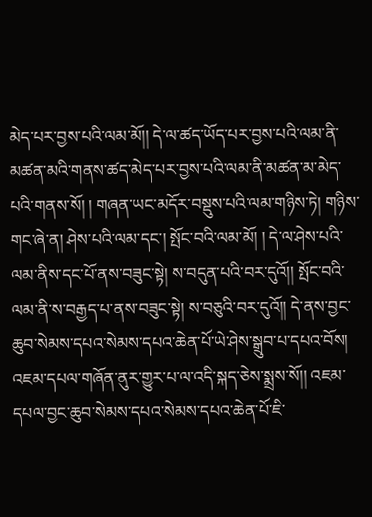མེད་པར་བྱས་པའི་ལམ་མོ།། དེ་ལ་ཚད་ཡོད་པར་བྱས་པའི་ལམ་ནི་མཚན་མའི་གནས་ཚད་མེད་པར་བྱས་པའི་ལམ་ནི་མཚན་མ་མེད་པའི་གནས་སོ། ། གཞན་ཡང་མདོར་བསྡུས་པའི་ལམ་གཉིས་ཏེ། གཉིས་གང་ཞེ་ན། ཤེས་པའི་ལམ་དང་། སྤོང་བའི་ལམ་མོ། ། དེ་ལ་ཤེས་པའི་ལམ་ནིས་དང་པོ་ནས་བཟུང་སྟེ། ས་བདུན་པའི་བར་དུའོ།། སྤོང་བའི་ལམ་ནི་ས་བརྒྱད་པ་ནས་བཟུང་སྟེ། ས་བཅུའི་བར་དུའོ།། དེ་ནས་བྱང་ཆུབ་སེམས་དཔའ་སེམས་དཔའ་ཆེན་པོ་ཡེ་ཤེས་སྒྲུབ་པ་དཔའ་བོས། འཇམ་དཔལ་གཞོན་ནུར་གྱུར་པ་ལ་འདི་སྐད་ཅེས་སྨྲས་སོ།། འཇམ་དཔལ་བྱང་ཆུབ་སེམས་དཔའ་སེམས་དཔའ་ཆེན་པོ་ཇི་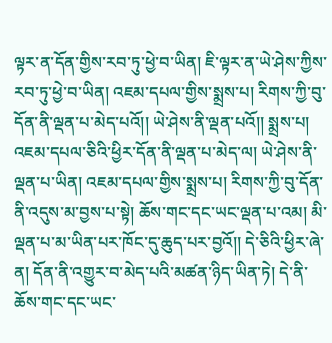ལྟར་ན་དོན་གྱིས་རབ་ཏུ་ཕྱེ་བ་ཡིན། ཇི་ལྟར་ན་ཡེ་ཤེས་ཀྱིས་རབ་ཏུ་ཕྱེ་བ་ཡིན། འཇམ་དཔལ་གྱིས་སྨྲས་པ། རིགས་ཀྱི་བུ་དོན་ནི་ལྡན་པ་མེད་པའོ།། ཡེ་ཤེས་ནི་ལྡན་པའོ།། སྨྲས་པ། འཇམ་དཔལ་ཅིའི་ཕྱིར་དོན་ནི་ལྡན་པ་མེད་ལ། ཡེ་ཤེས་ནི་ལྡན་པ་ཡིན། འཇམ་དཔལ་གྱིས་སྨྲས་པ། རིགས་ཀྱི་བུ་དོན་ནི་འདུས་མ་བྱས་པ་སྟེ། ཆོས་གང་དང་ཡང་ལྡན་པ་འམ། མི་ལྡན་པ་མ་ཡིན་པར་ཁོང་དུ་ཆུད་པར་བྱའོ།། དེ་ཅིའི་ཕྱིར་ཞེ་ན། དོན་ནི་འགྱུར་བ་མེད་པའི་མཚན་ཉིད་ཡིན་ཏེ། དེ་ནི་ཆོས་གང་དང་ཡང་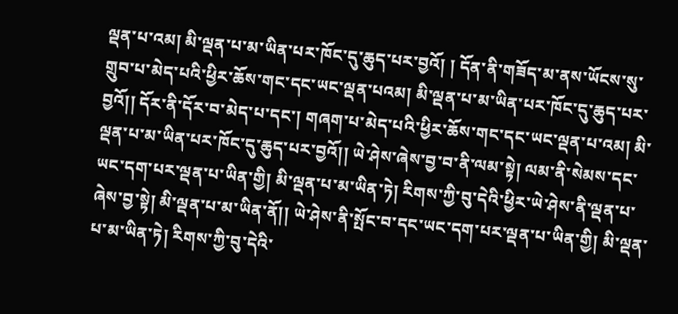ལྡན་པ་འམ། མི་ལྡན་པ་མ་ཡིན་པར་ཁོང་དུ་ཆུད་པར་བྱའོ། ། དོན་ནི་གཟོད་མ་ནས་ཡོངས་སུ་གྲུབ་པ་མེད་པའི་ཕྱིར་ཆོས་གང་དང་ཡང་ལྡན་པའམ། མི་ལྡན་པ་མ་ཡིན་པར་ཁོང་དུ་ཆུད་པར་བྱའོ།། དོར་ནི་དོར་བ་མེད་པ་དང་། གཞག་པ་མེད་པའི་ཕྱིར་ཆོས་གང་དང་ཡང་ལྡན་པ་འམ། མི་ལྡན་པ་མ་ཡིན་པར་ཁོང་དུ་ཆུད་པར་བྱའོ།། ཡེ་ཤེས་ཞེས་བྱ་བ་ནི་ལམ་སྟེ། ལམ་ནི་སེམས་དང་ཡང་དག་པར་ལྡན་པ་ཡིན་གྱི། མི་ལྡན་པ་མ་ཡིན་ཏེ། རིགས་ཀྱི་བུ་དེའི་ཕྱིར་ཡེ་ཤེས་ནི་ལྡན་པ་ཞེས་བྱ་སྟེ། མི་ལྡན་པ་མ་ཡིན་ནོ།། ཡེ་ཤེས་ནི་སྤོང་བ་དང་ཡང་དག་པར་ལྡན་པ་ཡིན་གྱི། མི་ལྡན་པ་མ་ཡིན་ཏེ། རིགས་ཀྱི་བུ་དེའི་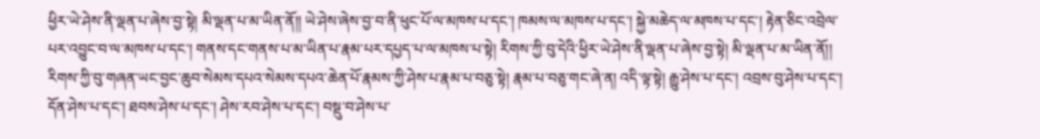ཕྱིར་ཡེ་ཤེས་ནི་ལྡན་པ་ཞེས་བྱ་སྟེ། མི་ལྡན་པ་མ་ཡིན་ནོ།། ཡེ་ཤེས་ཞེས་བྱ་བ་ནི་ཕུང་པོ་ལ་མཁས་པ་དང་། ཁམས་ལ་མཁས་པ་དང་། སྐྱེ་མཆེད་ལ་མཁས་པ་དང་། རྟེན་ཅིང་འབྲེལ་པར་འབྱུང་བ་ལ་མཁས་པ་དང་། གནས་དང་གནས་པ་མ་ཡིན་པ་རྣམ་པར་དཔྱད་པ་ལ་མཁས་པ་སྟེ། རིགས་ཀྱི་བུ་དེའི་ཕྱིར་ཡེ་ཤེས་ནི་ལྡན་པ་ཞེས་བྱ་སྟེ། མི་ལྡན་པ་མ་ཡིན་ནོ།། རིགས་ཀྱི་བུ་གཞན་ཡང་བྱང་ཆུབ་སེམས་དཔའ་སེམས་དཔའ་ཆེན་པོ་རྣམས་ཀྱི་ཤེས་པ་རྣམ་པ་བཅུ་སྟེ། རྣམ་པ་བཅུ་གང་ཞེ་ན། འདི་ལྟ་སྟེ། རྒྱུ་ཤེས་པ་དང་། འབྲས་བུ་ཤེས་པ་དང་། དོན་ཤེས་པ་དང་། ཐབས་ཤེས་པ་དང་། ཤེས་རབ་ཤེས་པ་དང་། བསྡུ་བ་ཤེས་པ་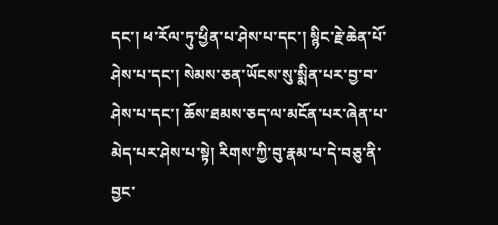དང་། ཕ་རོལ་ཏུ་ཕྱིན་པ་ཤེས་པ་དང་། སྙིང་རྗེ་ཆེན་པོ་ཤེས་པ་དང་། སེམས་ཅན་ཡོངས་སུ་སྨིན་པར་བྱ་བ་ཤེས་པ་དང་། ཆོས་ཐམས་ཅད་ལ་མངོན་པར་ཞེན་པ་མེད་པར་ཤེས་པ་སྟེ། རིགས་ཀྱི་བུ་རྣམ་པ་དེ་བཅུ་ནི་བྱང་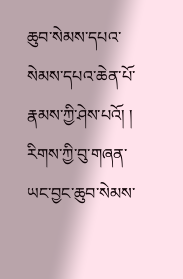ཆུབ་སེམས་དཔའ་སེམས་དཔའ་ཆེན་པོ་རྣམས་ཀྱི་ཤེས་པའོ། ། རིགས་ཀྱི་བུ་གཞན་ཡང་བྱང་ཆུབ་སེམས་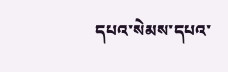དཔའ་སེམས་དཔའ་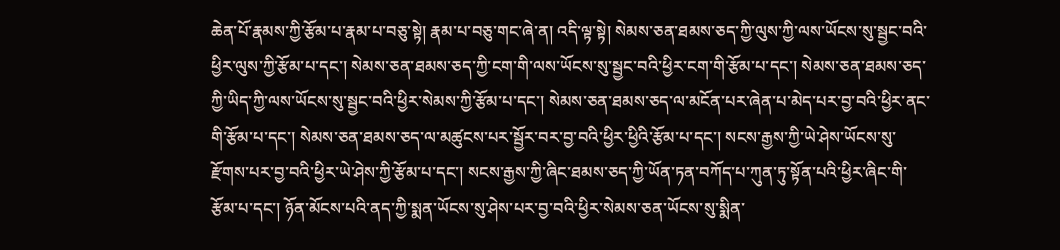ཆེན་པོ་རྣམས་ཀྱི་རྩོམ་པ་རྣམ་པ་བཅུ་སྟེ། རྣམ་པ་བཅུ་གང་ཞེ་ན། འདི་ལྟ་སྟེ། སེམས་ཅན་ཐམས་ཅད་ཀྱི་ལུས་ཀྱི་ལས་ཡོངས་སུ་སྦྱང་བའི་ཕྱིར་ལུས་ཀྱི་རྩོམ་པ་དང་། སེམས་ཅན་ཐམས་ཅད་ཀྱི་ངག་གི་ལས་ཡོངས་སུ་སྦྱང་བའི་ཕྱིར་ངག་གི་རྩོམ་པ་དང་། སེམས་ཅན་ཐམས་ཅད་ཀྱི་ཡིད་ཀྱི་ལས་ཡོངས་སུ་སྦྱང་བའི་ཕྱིར་སེམས་ཀྱི་རྩོམ་པ་དང་། སེམས་ཅན་ཐམས་ཅད་ལ་མངོན་པར་ཞེན་པ་མེད་པར་བྱ་བའི་ཕྱིར་ནང་གི་རྩོམ་པ་དང་། སེམས་ཅན་ཐམས་ཅད་ལ་མཚུངས་པར་སྦྱོར་བར་བྱ་བའི་ཕྱིར་ཕྱིའི་རྩོམ་པ་དང་། སངས་རྒྱས་ཀྱི་ཡེ་ཤེས་ཡོངས་སུ་རྫོགས་པར་བྱ་བའི་ཕྱིར་ཡེ་ཤེས་ཀྱི་རྩོམ་པ་དང་། སངས་རྒྱས་ཀྱི་ཞིང་ཐམས་ཅད་ཀྱི་ཡོན་ཏན་བཀོད་པ་ཀུན་ཏུ་སྟོན་པའི་ཕྱིར་ཞིང་གི་རྩོམ་པ་དང་། ཉོན་མོངས་པའི་ནད་ཀྱི་སྨན་ཡོངས་སུ་ཤེས་པར་བྱ་བའི་ཕྱིར་སེམས་ཅན་ཡོངས་སུ་སྨིན་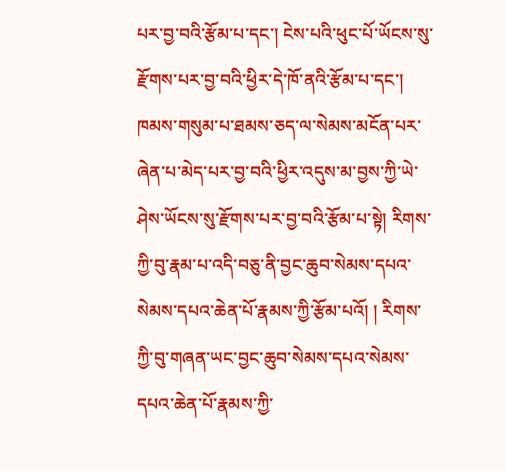པར་བྱ་བའི་རྩོམ་པ་དང་། ངེས་པའི་ཕུང་པོ་ཡོངས་སུ་རྫོགས་པར་བྱ་བའི་ཕྱིར་དེ་ཁོ་ནའི་རྩོམ་པ་དང་། ཁམས་གསུམ་པ་ཐམས་ཅད་ལ་སེམས་མངོན་པར་ཞེན་པ་མེད་པར་བྱ་བའི་ཕྱིར་འདུས་མ་བྱས་ཀྱི་ཡེ་ཤེས་ཡོངས་སུ་རྫོགས་པར་བྱ་བའི་རྩོམ་པ་སྟེ། རིགས་ཀྱི་བུ་རྣམ་པ་འདི་བཅུ་ནི་བྱང་ཆུབ་སེམས་དཔའ་སེམས་དཔའ་ཆེན་པོ་རྣམས་ཀྱི་རྩོམ་པའོ། ། རིགས་ཀྱི་བུ་གཞན་ཡང་བྱང་ཆུབ་སེམས་དཔའ་སེམས་དཔའ་ཆེན་པོ་རྣམས་ཀྱི་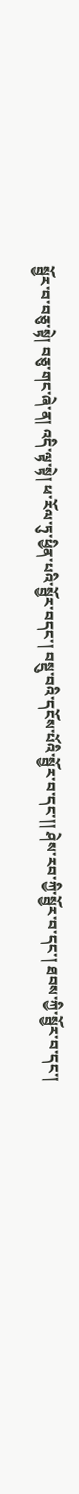སྦྱོར་བ་བཅུ་སྟེ། བཅུ་གང་ཞེ་ན། འདི་ལྟ་སྟེ། ཕ་རོལ་ཏུ་ཕྱིན་པའི་སྦྱོར་བདང་། བསྡུ་བའི་དངོས་པོའི་སྦྱོར་བ་དང་།། ཤེས་རབ་ཀྱི་སྦྱོར་བ་དང་། ཐབས་ཀྱི་སྦྱོར་བ་དང་།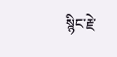སྙིང་རྗེ་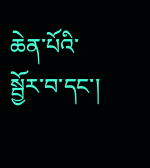ཆེན་པོའི་སྦྱོར་བ་དང་།